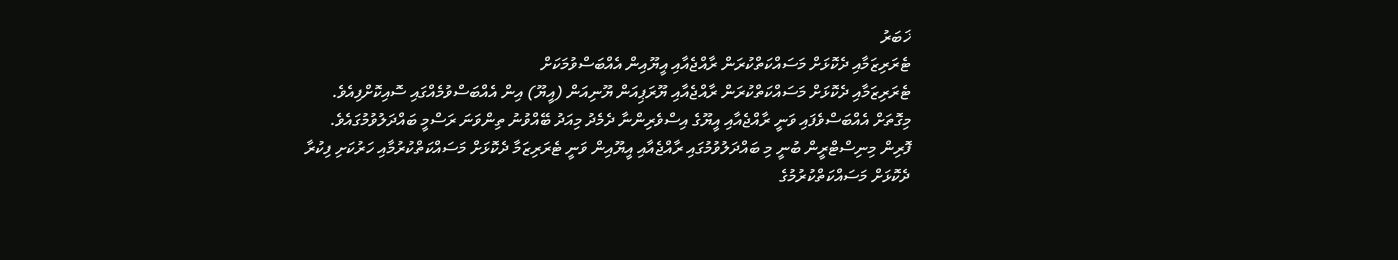ޚަބަރު
ޓެރަރިޒަމާއި ދެކޮޅަށް މަސައްކަތްކުރަން ރާއްޖެއާއި އީޔޫއިން އެއްބަސްވުމަކަށް
ޓެރަރިޒަމާއި ދެކޮޅަށް މަސައްކަތްކުރަން ރާއްޖެއާއި ޔޫރަޕިއަން ޔޫނިއަން (އީޔޫ) އިން އެއްބަސްވުމެއްގައި ސޮއިކޮށްފިއެވެ.
މިގޮތަށް އެއްބަސްވެފައި ވަނީ ރާއްޖެއާއި އީޔޫގެ އިސްވެރިންނާ ދެމެދު މިއަދު ބޭއްވުނު ތިންވަނަ ރަސްމީ ބައްދަލުވުމުގައެވެ.
ފޮރިން މިނިސްޓްރީން ބުނީ މި ބައްދަލުވުމުގައި ރާއްޖެއާއި އީޔޫއިން ވަނީ ޓެރަރިޒަމާ ދެކޮޅަށް މަސައްކަތްކުރުމާއި ހަރުކަށި ފިކުރާ ދެކޮޅަށް މަސައްކަތްކުރުމުގެ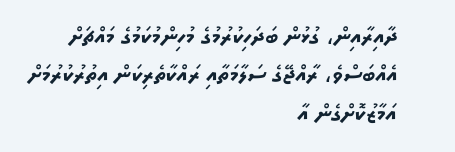ދާއިރާއިން، ގުޅުން ބަދަހިކުރުމުގެ މުހިންމުކަމުގެ މައްޗަށް އެއްބަސްވެ، ރާއްޖޭގެ ސަލާމަތާއި ރައްކާތެރިކަން އިތުރުކުރުމަށް އަމާޒުކޮށްގެން އާ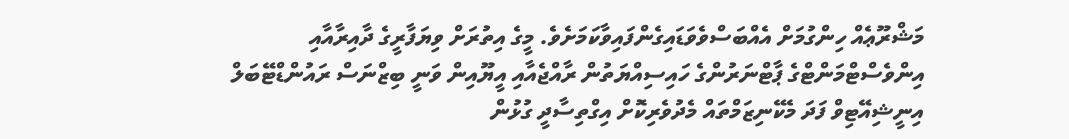މަޝްރޫޢެއް ހިންގުމަށް އެއްބަސްވެވަޑައިގެންފައިވާކަމަށެވެ. މީގެ އިތުރަށް ވިޔަފާރީގެ ދާއިރާއާއި އިންވެސްޓްމަންޓްގެ ޕާޓްނަރުންގެ ހައިސިއްޔަތުން ރާއްޖެއާއި އީޔޫއިން ވަނީ ބިޒްނަސް ރައުންޑްޓޭބަލް އިނީޝިއޭޓިވް ފަދަ މެކޭނިޒަމްތައް މެދުވެރިކޮށް އިގްތިސާދީ ގުޅުން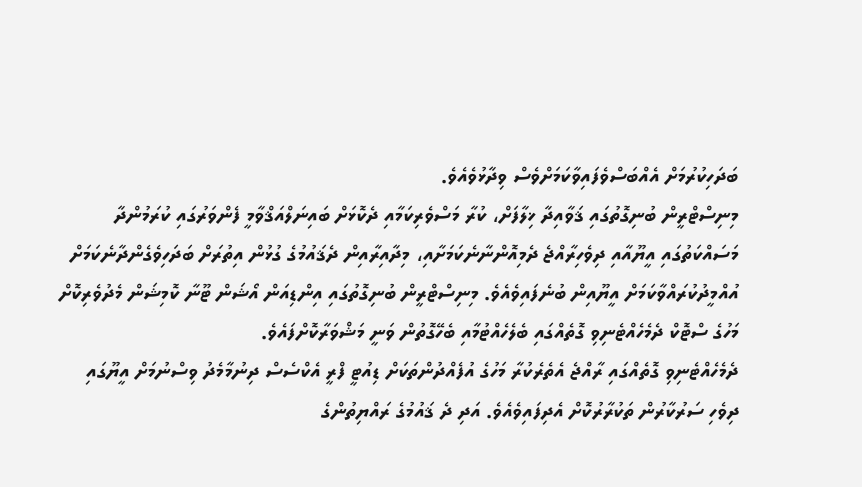ބަދަހިކުރުމަށް އެއްބަސްވެފައިވާކަމަށްވެސް ވިދާޅުވެއެވެ.
މިނިސްޓްރީން ބުނިގޮތުގައި ޤަވާއިދާ ޚިލާފަށް، ކުރާ މަސްވެރިކަމާއި ދެކޮޅަށް ބައިނަލްއަޤްވާމީ ފެންވަރުގައި ކުރަމުންދާ މަސައްކަތުގައި އީޔޫއާއި ދިވެހިރާއްޖެ ދެމިއޮންނާނެކަމަށާއި، މިދާއިރާއިން ދެޤައުމުގެ ގުޅުން އިތުރަށް ބަދަހިވެގެންދާނެކަމަށް އުއްމީދުކުރައްވާކަމަށް އީޔޫއިން ބުނެފައިވެއެވެ. މިނިސްޓްރީން ބުނިގޮތުގައި އިންޑިއަން އޯޝަން ޓޫނާ ކޮމިޝަން މެދުވެރިކޮށް މަހުގެ ސްޓޮކް ދެމެހެއްޓެނިވި ގޮތެއްގައި ބެލެހެއްޓުމާއި ބެހޭގޮތުން ވަނީ މަޝްވަރާކޮށްފައެވެ.
ދެމެހެއްޓެނިވި ގޮތެއްގައި ރާއްޖެ އެތެރެކުރާ މަހުގެ އުފެއްދުންތަކަށް ޑިއުޓީ ފްރީ އެކްސެސް ދިނުމާމެދު ވިސްނުމަށް އީޔޫގައި ދިވެހި ސަރުކާރުން ތަކުރާރުކޮށް އެދިފައިވެއެވެ. އަދި ދެ ޤައުމުގެ ރައްޔިތުންގެ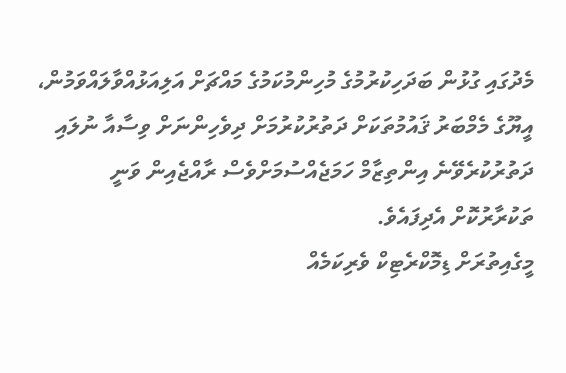މެދުގައި ގުޅުން ބަދަހިކުރުމުގެ މުހިންމުކަމުގެ މައްޗަށް އަލިއަޅުއްވާލައްވަމުން، އީޔޫގެ މެމްބަރު ޤައުމުތަކަށް ދަތުރުކުރުމަށް ދިވެހިންނަށް ވިސާއާ ނުލައި ދަތުރުކުރެވޭނެ އިންތިޒާމް ހަމަޖެއްސުމަށްވެސް ރާއްޖެއިން ވަނީ ތަކުރާރުކޮށް އެދިފައެވެ.
މީގެއިތުރަށް ޑިމޮކްރެޓިކް ވެރިކަމެއް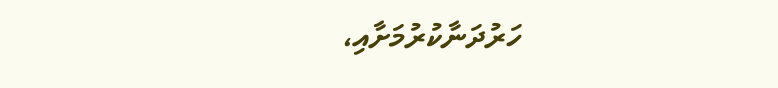ހަރުދަނާކުރުމަށާއި،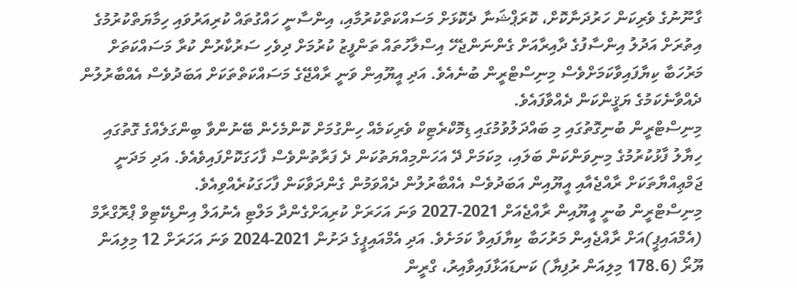ގާނޫނުގެ ވެރިކަން ހަރުދަނާކޮށް، ކޮރަޕްޝަނާ ދެކޮޅަށް މަސައްކަތްކުރުމާއި، އިންސާނީ ހައްގުތައް ކުރިއަރުވައި ހިމާޔަތްކުރުމުގެ އިތުރަށް އަދުލު އިންސާފުގެ ދާއިރާއަށް ގެންނަންޖެހޭ އިސްލާހުތައް ތަންފީޒު ކުރުމަށް ދިވެހި ސަރުކާރުން ކުރާ މަސައްކަތަށް މަރުހަބާ ކިޔާފައިވާކަމަށްވެސް މިނިސްޓްރީން ބުނެއެވެ. އަދި އީޔޫއިން ވަނީ ރާއްޖޭގެ މަސައްކަތްތަކަށް އަބަދުވެސް އެއްބާރުލުން ދެއްވާނެކަމުގެ ޔަޤީންކަން ދެއްވާފައެވެ.
މިނިސްޓްރީން ބުނިގޮތުގައި މި ބައްދަލުވުމުގައި ޑިމޮކްރެޓިކް ވެރިކަމެއް ހިންގުމަށް ކޮންމެހެން ބޭނުންވާ ބިންގަލެއްގެ ގޮތުގައި ހިޔާލު ފާޅުކުރުމުގެ މިނިވަންކަން ބަލައި، މިކަމަށް ދޭ އަހަންމިއްޔަތުކަން ދެ ފަރާތުންވެސް ފާހަގަކޮށްފައިވެއެވެ. އަދި މަދަނީ ޖަމްޢިއްޔާތަކަށް ރާއްޖެއާއި އީޔޫއިން އަބަދުވެސް އެއްބާރުލުން ދެއްވަމުން ގެންދަވާކަން ފާހަގަކުރެއްވިއެވެ.
މިނިސްޓްރީން ބުނީ އީޔޫއިން ރާއްޖެއަށް 2021-2027 ވަނަ އަހަރަށް ކުރިއަށްގެންދާ މަލްޓި އެނުއަލް އިންޑިކޭޓިވް ޕްރޮގްރާމް (އެމްއައިޕީ)އަށް ރާއްޖެއިން މަރުހަބާ ކިޔާފައިވާ ކަމަށެވެ. އަދި އެމްއައިޕީގެ ދަށުން 2021-2024 ވަނަ އަހަރަށް 12 މިލިއަން ޔޫރޯ (178.6 މިލިއަން ރުފިޔާ) ކަނޑައަޅާފައިވާއިރު، ގްރީން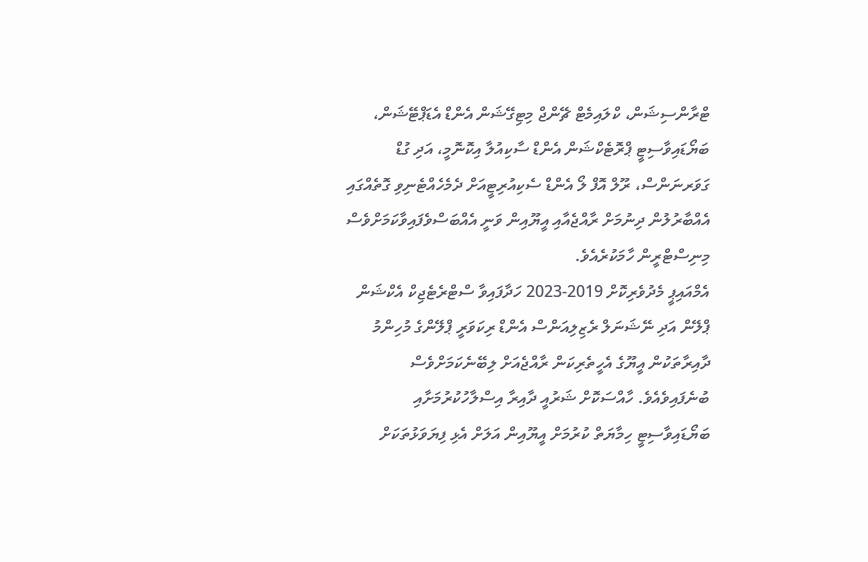ޓްރާންސިޝަން، ކްލައިމެޓް ޗޭންޖް މިޓިގޭޝަން އެންޑް އެޑަޕްޓޭޝަން، ބަޔޯޑައިވާސިޓީ ޕްރޮޓެކްޝަން އެންޑް ސާކިއުލާ އިކޮނޮމީ، އަދި ގުޑް ގަވަރނަންސް، ރޫލް އޮފް ލޯ އެންޑް ސެކިއުރިޓީއަށް ދެމެހެއްޓެނިވި ގޮތެއްގައި އެއްބާރުލުން ދިނުމަށް ރާއްޖެއާއި އީޔޫއިން ވަނީ އެއްބަސްވެފައިވާކަމަށްވެސް މިނިސްޓްރީން ހާމަކުރެއެވެ.
އެމްއައިޕީ މެދުވެރިކޮށް 2019-2023 ހަދާފައިވާ ސްޓްރެޓެޖިކް އެކްޝަން ޕްލޭން އަދި ނޭޝަނަލް ރެޒިލިއަންސް އެންޑް ރިކަވަރީ ޕްލޭންގެ މުހިންމު ދާއިރާތަކުން އީޔޫގެ އެހީތެރިކަން ރާއްޖެއަށް ލިބޭނެކަމަށްވެސް ބުނެފައިވެއެވެ. ހާއްސަކޮށް ޝަރުއީ ދާއިރާ އިސްލާހުކުރުމަށާއި ބަޔޯޑައިވާސިޓީ ހިމާޔަތް ކުރުމަށް އީޔޫއިން އަލަށް އެޅި ފިޔަވަޅުތަކަށް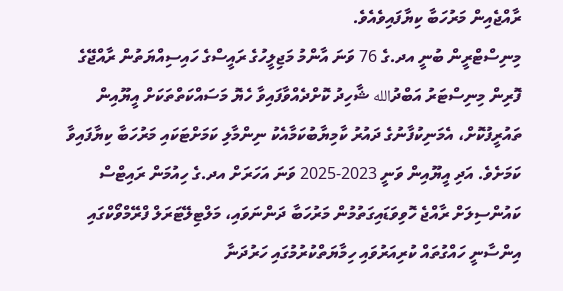ރާއްޖެއިން މަރުހަބާ ކިޔާފައިވެއެވެ.
މިނިސްޓްރީން ބުނީ އދ.ގެ 76 ވަނަ އާންމު މަޖިލީހުގެ ރައީސްގެ ހައިސިއްޔަތުން ރާއްޖޭގެ ފޮރިން މިނިސްޓަރު އަބްދުالله ޝާހިދު ކޮށްދެއްވާފައިވާ ހެޔޮ މަސައްކަތްތަކަށް އީޔޫއިން ތައުރީފުކޮށް، އެމަނިކުފާނުގެ ދައުރު ކާމިޔާބުކަމާއެކު ނިންމާލި ކަމަށްޓަކައި މަރުހަބާ ކިޔާފައިވާ ކަމަށެވެ. އަދި އީޔޫއިން ވަނީ 2023-2025 ވަނަ އަހަރަށް އދ.ގެ ހިއުމަން ރައިޓްސް ކައުންސިލަށް ރާއްޖެ ހޮވިވަޑައިގަތުމުން މަރުހަބާ ދަންނަވައި، މަލްޓިލޭޓަރަލް ފްރޭމްވޯކްގައި އިންސާނީ ހައްގުތައް ކުރިއަރުވައި ހިމާޔަތްކުރުމުގައި ހަރުދަނާ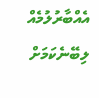އެއްބާރުލުމެއް ލިބޭނެކަމަށް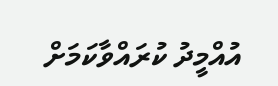އުއްމީދު ކުރައްވާކަމަށް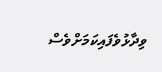ވިދާޅުވެފައިކަމަށްވެސް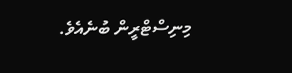މިނިސްޓްރީން ބުނެއެވެ.